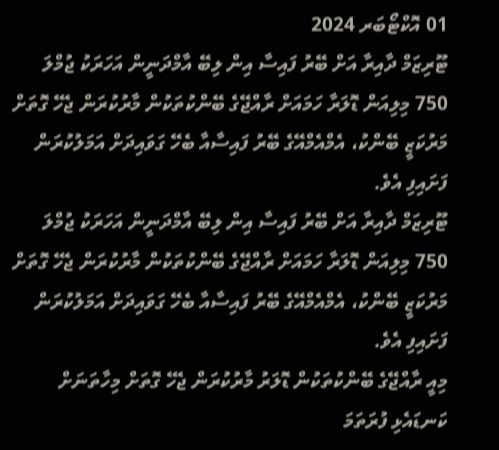01 އޮކްޓޯބަރ 2024
ޓޫރިޒަމް ދާއިރާ އަށް ބޭރު ފައިސާ އިން ލިބޭ އާމްދަނީން އަހަރަކު ޖުމްލަ 750 މިލިއަން ޑޮލަރާ ހަމައަށް ރާއްޖޭގެ ބޭންކުތަކުން މާރުކުރަން ޖެހޭ ގޮތަށް މަރުކަޒީ ބޭންކު، އެމްއެމްއޭގެ ބޭރު ފައިސާއާ ބެހޭ ގަވައިދަށް އަމަލުކުރަން ފަށައިފި އެވެ.
ޓޫރިޒަމް ދާއިރާ އަށް ބޭރު ފައިސާ އިން ލިބޭ އާމްދަނީން އަހަރަކު ޖުމްލަ 750 މިލިއަން ޑޮލަރާ ހަމައަށް ރާއްޖޭގެ ބޭންކުތަކުން މާރުކުރަން ޖެހޭ ގޮތަށް މަރުކަޒީ ބޭންކު، އެމްއެމްއޭގެ ބޭރު ފައިސާއާ ބެހޭ ގަވައިދަށް އަމަލުކުރަން ފަށައިފި އެވެ.
މިއީ ރާއްޖޭގެ ބޭންކުތަކުން ޑޮލަރު މާރުކުރަން ޖެހޭ ގޮތަށް މިހާތަނަށް ކަނޑައެޅި ފުރަތަމަ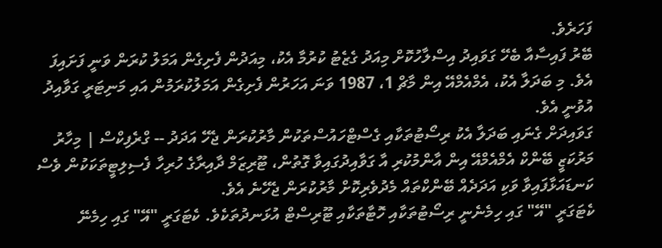ފަހަރެވެ.
ބޭރު ފައިސާއާ ބެހޭ ގަވައިދު އިސްލާހުކޮށް މިއަދު ގެޒެޓު ކުރުމާ އެކު، މިއަދުން ފެށިގެން އަމަލު ކުރަން ވަނީ ފަށައިފަ އެވެ. މި ބަދަލާ އެކު، އެމްއެމްއޭ އިން މާޗް 1، 1987 ވަނަ އަހަރުން ފެށިގެން އަމަލުކުރަމުން އައި މަނިޓަރީ ގަވާއިދު އުވުނީ އެވެ.
ގަވައިދަށް ގެނައި ބަދަލާ އެކު ރިސޯޓުތަކާއި ގެސްޓްހައުސްތަކުން މާރުކުރަން ޖެހޭ އަދަދު -- ގްރެފިކްސް | މިހާރު
މަރުކަޒީ ބޭންކް އެމްއެމްއޭ އިން އާންމުކުރި އާ ގަވާއިދުގައިވާ ގޮތުން، ޓޫރިޒަމް ދާއިރާގެ ހުރިހާ ފެސިލިޓީތަކަކުން ވެސް ކަނޑައަޅާފައިވާ ވަކި އަދަދެއް ބޭންކްތައް މެދުވެރިކޮށް މާރުކުރަން ޖެހޭނެ އެވެ.
ކެޓަގަރީ "އޭ" ގައި ހިމެނެނީ ރިސޯޓުތަކާއި ހޮޓާތަކާއި ޓޫރިސްޓް އުޅަނދުތަކެވެ. ކެޓަގަރީ "އޭ" ގައި ހިމެނޭ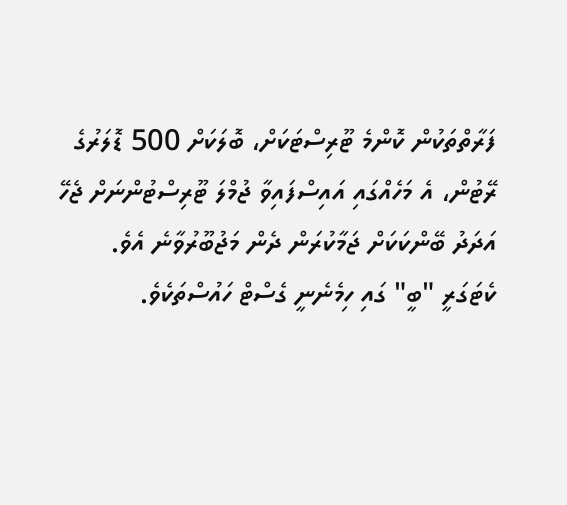ފަރާތްތަކުން ކޮންމެ ޓޫރިސްޓަކަށް، ބޮލަކަށް 500 ޑޮލަރުގެ ރޭޓުން، އެ މަހެއްގައި އައިސްފައިވާ ޖުމްލަ ޓޫރިސްޓުންނަށް ޖެހޭ އަދަދު ބޭންކަކަށް ޖަމާކުރަން ދެން މަޖުބޫރުވާނެ އެވެ.
ކެޓަގަރީ "ބީ" ގައި ހިމެނެނީ ގެސްޓް ހައުސްތަކެވެ.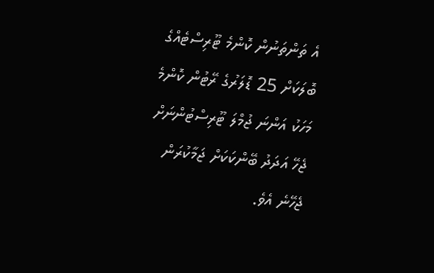އެ ތަންތަނުން ކޮންމެ ޓޫރިސްޓެއްގެ ބޮލަކަށް 25 ޑޮލަރުގެ ރޭޓުން ކޮންމެ މަހަކު އަންނަ ޖުމްލަ ޓޫރިސްޓުންނަށް ޖެހޭ އަދަދު ބޭންކަކަށް ޖަމާކުރަން ޖެހޭނެ އެވެ.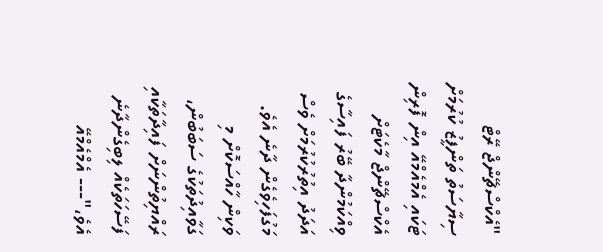"އެކްސްޗޭންޖް ރޭޓް ސިޔާސަތު ތަންފީޒު ކުރުމަށް ޓަކައި އެމްއެމްއޭ އިން ފޮރިން އެކްސްޗޭންޖް މާކެޓަށް ވިއްކަމުންދާ ބޭރު ފައިސާގެ އަދަދު އިތުރުކުރުމަށް ވެސް މަގުފަހިވެގެން ދާނެ އެވެ. ވަކިން ހާއްސަކޮށް މި ގަވާއިދުތަކުގެ ސަބަބުން، ރައްޔިތުންނަށް ފައިދާތަކާއި ފަސޭހަތަކެއް ލިބިގެންދާނެ އެވެ،"--- އެމްއެމްއޭ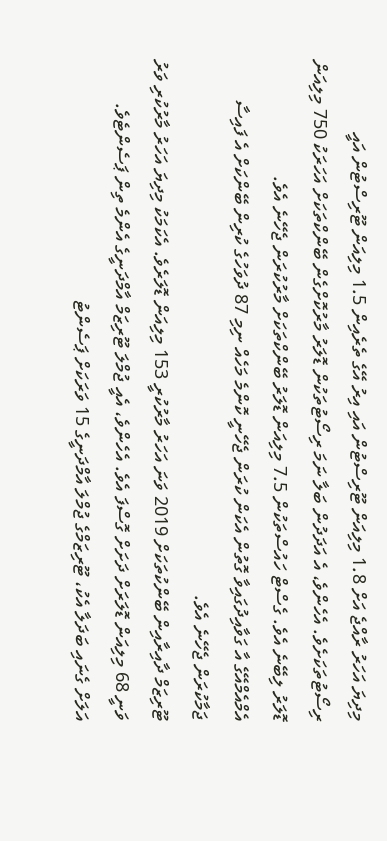މިދިޔަ އަހަރު ރާއްޖެ އަށް 1.8 މިލިއަން ޓޫރިސްޓުން އައި އިރު އޭގެ ތެރެއިން 1.5 މިލިއަން ޓޫރިސްޓުން އައީ ރިސޯޓުތަކަށެވެ. އެހެންވެ، އެ އަދަދުން ބަލާ ނަމަ ރިސޯޓުތަކުން ޑޮލަރު މާރުކޮށްގެން ބޭންކްތަކަށް އަހަރަކު 750 މިލިއަން ޑޮލަރު ލިބޭނެ އެވެ. ގެސްޓް ހައުސްތަކުން 7.5 މިލިއަން ޑޮލަރު ބޭންކްތަކަށް މާރުކުރަން ޖެހޭނެ އެވެ.
އެމްއެމްއޭގެ އާ ގަވާއިދުގައިވާ ގޮތުން އެކަން ކުރަން ޖެހޭނީ ކޮންމެ މަހެއް ނިމި 87 ދުވަހުގެ ކުރިން ބޭންކަށް އެ ފައިސާ ޖަމާކުރަން ޖެހޭނެ އެވެ.
ޓޫރިޒަމް ދާއިރާއިން ބޭންކުތަކަށް 2019 ވަނަ އަހަރު މާރުކުރީ 153 މިލިއަން ޑޮލަރެވެ. އެކަމަކު މިދިޔަ އަހަރު މާރުކުރި ވަރު ވަނީ 68 މިލިއަން ޑޮލަރަށް ދަށަށް ގޮސްފަ އެވެ. އެހެންވެ، އެއީ ޖުމްލަ ޓޫރިޒަމް އާމްދަނީގެ އެންމެ ތިން ޕަސެންޓެވެ.
އަލަށް ގެނައި ބަދަލާ އެކު، ޓޫރިޒަމްގެ ޖުމްލަ އާމްދަނީގެ 15 ވަރަކަށް ޕަސެންޓު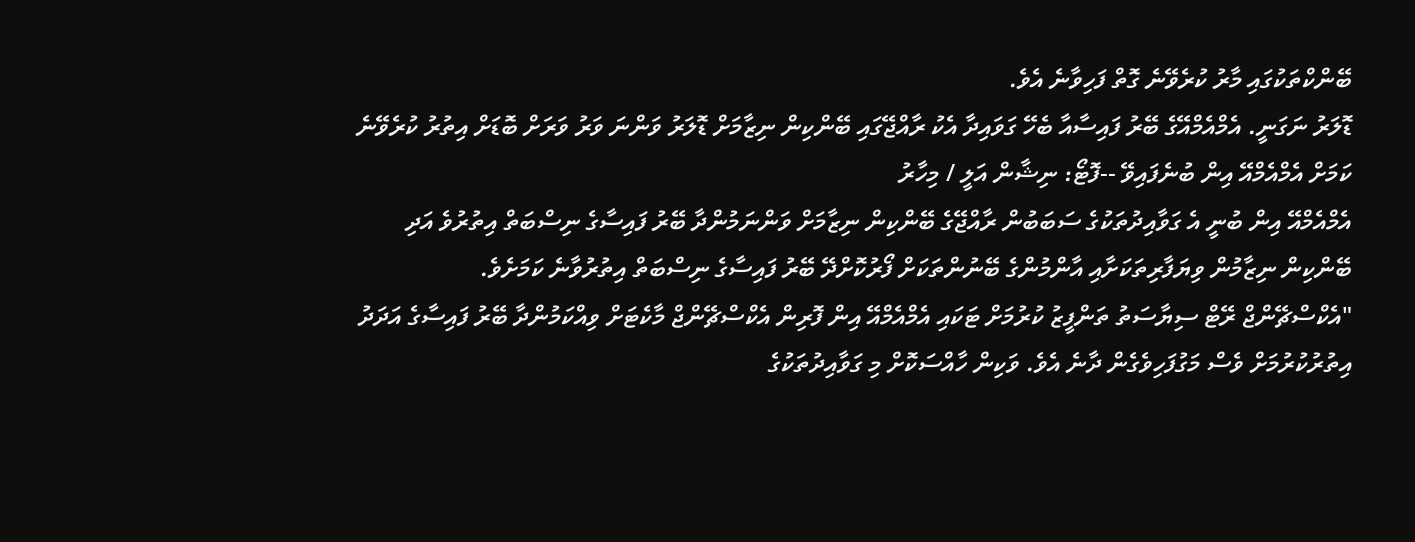ބޭންކްތަކުގައި މާރު ކުރެވޭނެ ގޮތް ފަހިވާނެ އެވެ.
ޑޮލަރު ނަގަނީ. އެމްއެމްއޭގެ ބޭރު ފައިސާއާ ބެހޭ ގަވައިދާ އެކު ރާއްޖޭގައި ބޭންކިން ނިޒާމަށް ޑޮލަރު ވަންނަ ވަރު ވަރަށް ބޮޑަށް އިތުރު ކުރެވޭނެ ކަމަށް އެމްއެމްއޭ އިން ބުނެފައިވޭ --ފޮޓޯ: ނިޝާން އަލީ / މިހާރު
އެމްއެމްއޭ އިން ބުނީ އެ ގަވާއިދުތަކުގެ ސަބަބުން ރާއްޖޭގެ ބޭންކިން ނިޒާމަށް ވަންނަމުންދާ ބޭރު ފައިސާގެ ނިސްބަތް އިތުރުވެ އަދި ބޭންކިން ނިޒާމުން ވިޔަފާރިތަކަށާއި އާންމުންގެ ބޭނުންތަކަށް ފޯރުކޮށްދޭ ބޭރު ފައިސާގެ ނިސްބަތް އިތުރުވާނެ ކަމަށެވެ.
"އެކްސްޗޭންޖް ރޭޓް ސިޔާސަތު ތަންފީޒު ކުރުމަށް ޓަކައި އެމްއެމްއޭ އިން ފޮރިން އެކްސްޗޭންޖް މާކެޓަށް ވިއްކަމުންދާ ބޭރު ފައިސާގެ އަދަދު އިތުރުކުރުމަށް ވެސް މަގުފަހިވެގެން ދާނެ އެވެ. ވަކިން ހާއްސަކޮށް މި ގަވާއިދުތަކުގެ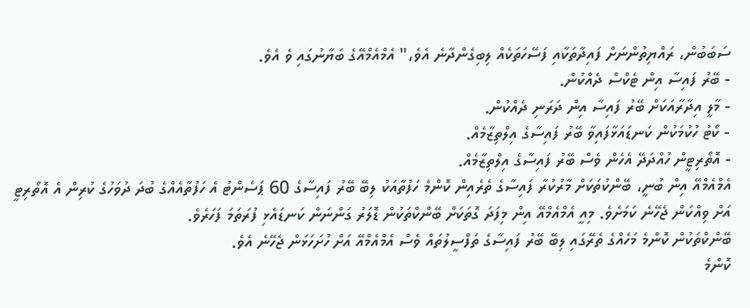ސަބަބުން، ރައްޔިތުންނަށް ފައިދާތަކާއި ފަސޭހަތަކެއް ލިބިގެންދާނެ އެވެ،" އެމްއެމްއޭގެ ބަޔާނުގައި ވެ އެވެ.
- ބޭރު ފައިސާ އިން ޓެކްސް ދެއްކުން.
- މާލީ އިދާރާއަކަށް ބޭރު ފައިސާ އިން ދަރަނި ދެއްކުން.
- ކޯޓު ހުކުމަކުން ކަނޑައަޅާފައިވާ ބޭރު ފައިސާގެ އިލްތިޒާމެއް.
- އޮތޯރިޓީން ހުއްދަދޭ އެހެން ވެސް ބޭރު ފައިސާގެ އިލްތިޒާމެއް.
އެމްއެމްއޭ އިން ބުނީ، ބޭންކުތަކަށް މާރުކުރާ ފައިސާގެ ތެރެއިން ކޮންމެ ހަފުތާއަކު ލިބޭ ބޭރު ފައިސާގެ 60 ޕަސެންޓު އެ ހަފުތާއެއްގެ ބުދަ ދުވަހުގެ ކުރިން އެ އޮތޯރިޓީ އަށް ވިއްކަން ޖެހޭނެ ކަމަށެވެ. މިއީ އެމްއެމްއޭ އިން މިފަދަ ގޮތަކަށް ބޭންކްތަކުން ޑޮލަރު ގަންނަން ކަނޑައެޅި ފުރަތަމަ ފަހަރެވެ.
ބޭންކްތަކުން ކޮންމެ މަހެއްގެ ތެރޭގައި ލިބޭ ބޭރު ފައިސާގެ ތަފްސީލުތައް ވެސް އެމްއެމްއޭ އަށް ހުށަހަޅަން ޖެހޭނެ އެވެ.
ކޮންމެ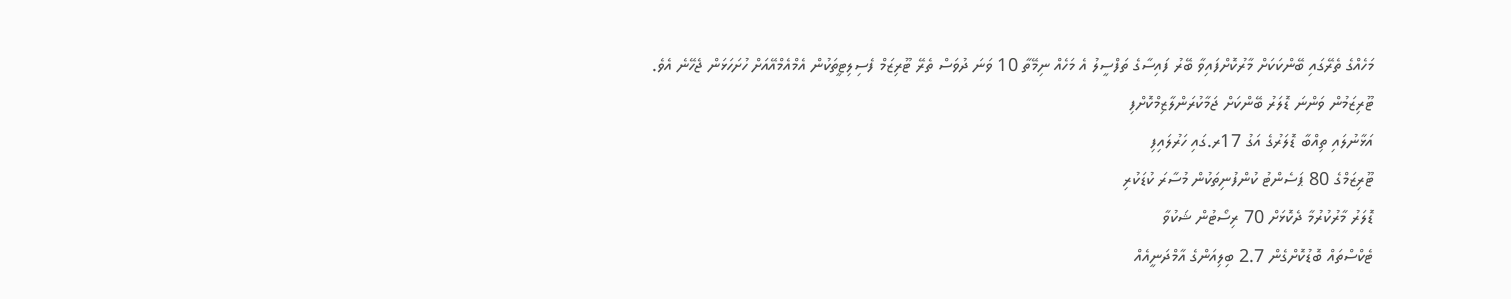މަހެއްގެ ތެރޭގައި ބޭންކަކަށް މާރުކޮށްފައިވާ ބޭރު ފައިސާގެ ތަފްސީލު އެ މަހެއް ނިމޭތާ 10 ވަނަ ދުވަސް ތެރޭ ޓޫރިޒަމް ފެސިލިޓީތަކުން އެމްއެމްއޭއަށް ހުށަހަޅަން ޖެހޭނެ އެވެ.
ޓޫރިޒަމުން ވަންނަ ޑޮލަރު ބޭންކަށް ޖަމާކުރަންލާޒިމްކޮށްފި
އަޅާނުލައި ތިއްބާ ޑޮލަރުގެ އަގު 17ރ.ގައި ހަރުލައިފި
ޓޫރިޒަމްގެ 80 ޕަސެންޓު ކުންފުނިތަކުން މުސާރަ ކުޑަކުރި
ޑޮލަރު މާރުކުރުމާ ދެކޮޅަށް 70 ރިސޯޓުން ޝަކުވާ
ޓެކްސްތައް ބޮޑުކޮށްގެން 2.7 ބިލިއަންގެ އާމްދަނީއެއް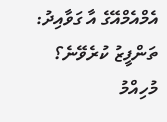އެމްއެމްއޭގެ އާ ގަވާއިދު: ތަންފީޒު ކުރެވޭނެ؟
މުހިއްމު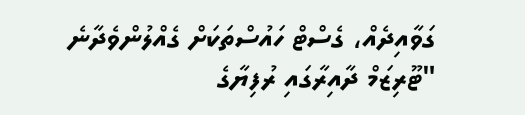ގަވާއިދެއް، ގެސްޓް ހައުސްތަކަށް ގެއްލުންވެދާނެ
"ޓޫރިޒަމް ދާއިރާގައި ރުފިޔާގެ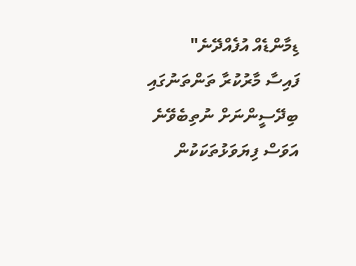ޑިމާންޑެއް އުފެއްދޭނެ"
ފައިސާ މާރުކުރާ ތަންތަނުގައި ބިދޭސީންނަށް ނުތިބެވޭނެ
އަވަސް ފިޔަވަޅުތަކަކުން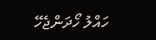ހައްލު ހޯދަންޖެހޭ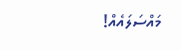މައްސަލައެއް!